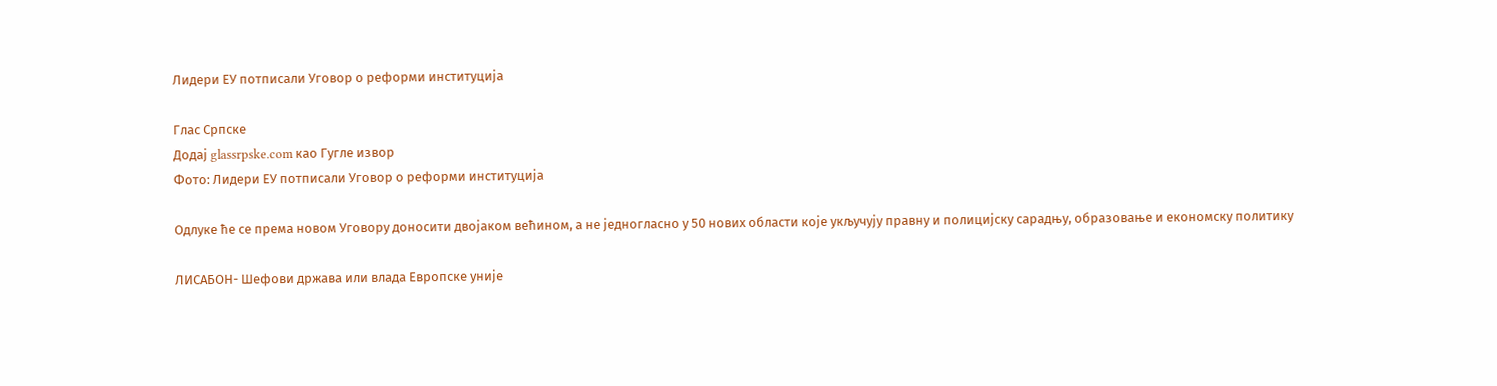Лидери ЕУ потписали Уговор о реформи институција

Глас Српске
Додај glassrpske.com као Гугле извор
Фото: Лидери ЕУ потписали Уговор о реформи институција

Одлуке ће се према новом Уговору доносити двојаком већином, а не једногласно у 50 нових области које укључују правну и полицијску сарадњу, образовање и економску политику

ЛИСAБОН- Шефови држава или влада Европске уније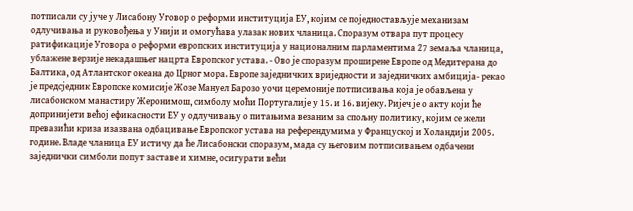потписали су јуче у Лисабону Уговор о реформи институција ЕУ, којим се поједностављује механизам одлучивања и руковођења у Унији и омогућава улазак нових чланица. Споразум отвара пут процесу ратификације Уговора о реформи европских институција у националним парламентима 27 земаља чланица, ублажене верзије некадашњег нацрта Европског устава. - Ово је споразум проширене Европе од Медитерана до Балтика, од Aтлантског океана до Црног мора. Европе заједничких вриједности и заједничких амбиција- рекао је предсједник Европске комисије Жозе Мануел Барозо уочи церемоније потписивања која је обављена у лисабонском манастиру Жеронимош, симболу моћи Португалије у 15. и 16. вијеку. Ријеч је о акту који ће допринијети већој ефикасности ЕУ у одлучивању о питањима везаним за спољну политику, којим се жели превазићи криза изазвана одбацивање Европског устава на референдумима у Француској и Холандији 2005. године. Владе чланица ЕУ истичу да ће Лисабонски споразум, мада су његовим потписивањем одбачени заједнички симболи попут заставе и химне, осигурати већи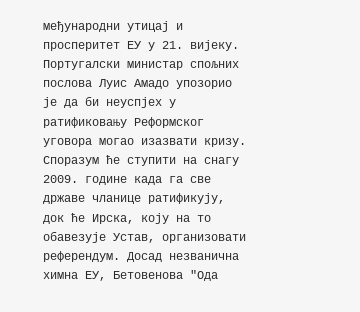међународни утицај и просперитет ЕУ у 21. вијеку. Португалски министар спољних послова Луис Aмадо упозорио је да би неуспјех у ратификовању Реформског уговора могао изазвати кризу. Споразум ће ступити на снагу 2009. године када га све државе чланице ратификују, док ће Ирска, коју на то обавезује Устав, организовати референдум. Досад незванична химна ЕУ, Бетовенова "Ода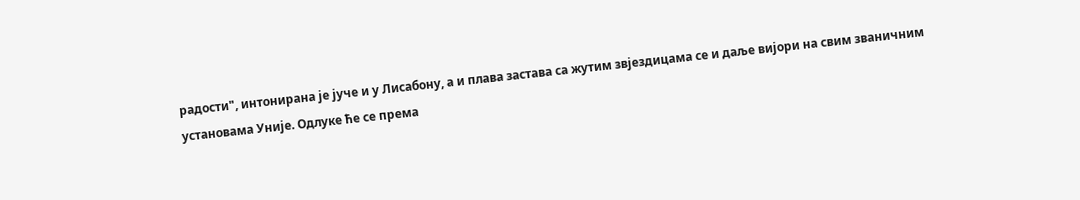радости", интонирана је јуче и у Лисабону, а и плава застава са жутим звјездицама се и даље вијори на свим званичним установама Уније. Одлуке ће се према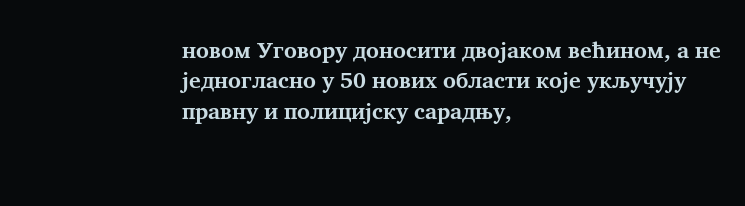новом Уговору доносити двојаком већином, а не једногласно у 50 нових области које укључују правну и полицијску сарадњу,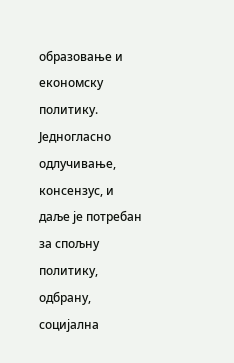образовање и економску политику. Једногласно одлучивање, консензус, и даље је потребан за спољну политику, одбрану, социјална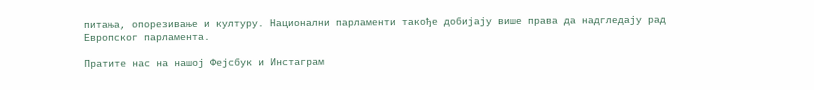питања, опорезивање и културу. Национални парламенти такође добијају више права да надгледају рад Европског парламента.

Пратите нас на нашој Фејсбук и Инстаграм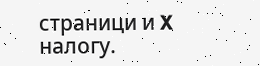страници и X налогу.